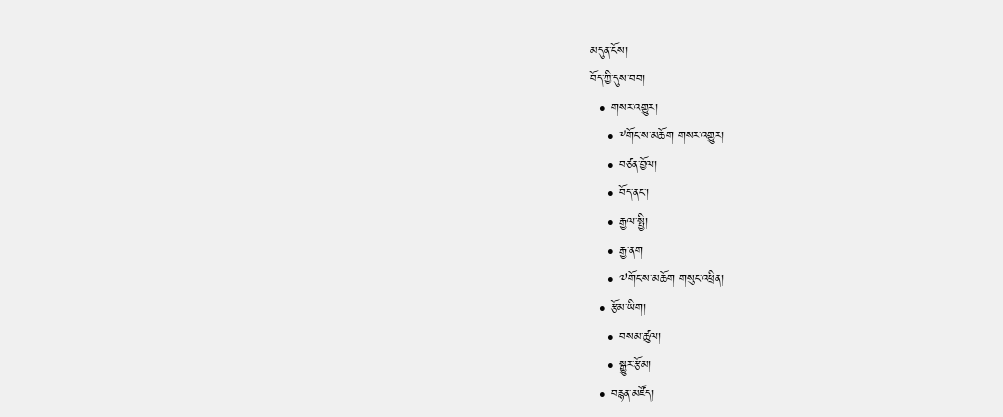མདུན་ངོས།
བོད་ཀྱི་དུས་བབ།
  • གསར་འགྱུར།
    • ༸གོང་ས་མཆོག གསར་འགྱུར།
    • བཙན་བྱོལ།
    • བོད་ནང་།
    • རྒྱལ་སྤྱི།
    • རྒྱ་ནག
    • ༧གོང་ས་མཆོག གསུང་འཕྲིན།
  • རྩོམ་ཡིག།
    • བསམ་ཚུལ།
    • སྒྱུར་རྩོམ།
  • བརྙན་མཛོད།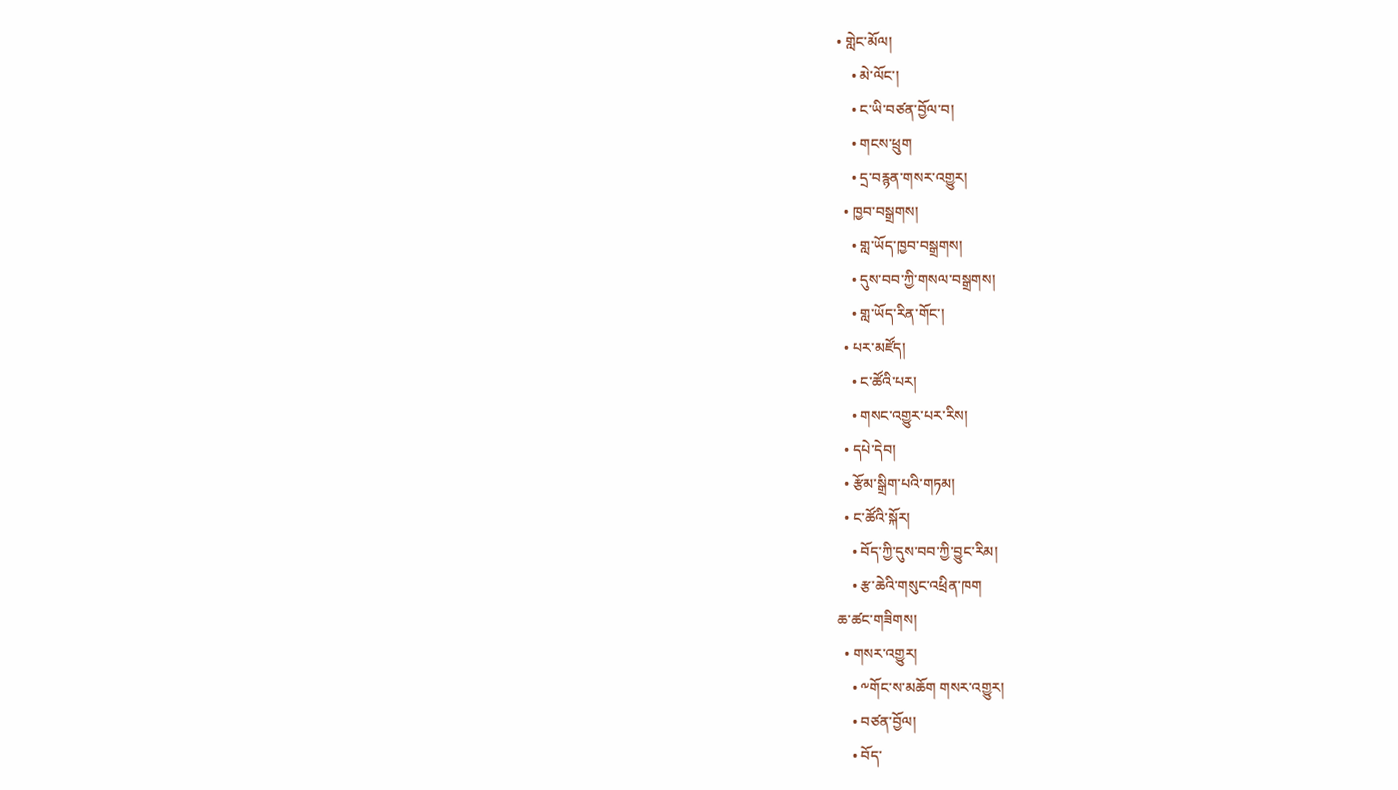• གླེང་མོལ།
    • མེ་ལོང་།
    • ང་ཡི་བཙན་བྱོལ་བ།
    • གངས་ཕྲུག
    • དྲ་བརྙན་གསར་འགྱུར།
  • ཁྱབ་བསྒྲགས།
    • གླ་ཡོད་ཁྱབ་བསྒྲགས།
    • དུས་བབ་ཀྱི་གསལ་བསྒྲགས།
    • གླ་ཡོད་རིན་གོང་།
  • པར་མཛོད།
    • ང་ཚོའི་པར།
    • གསང་འགྱུར་པར་རིས།
  • དཔེ་དེབ།
  • རྩོམ་སྒྲིག་པའི་གཏམ།
  • ང་ཚོའི་སྐོར།
    • བོད་ཀྱི་དུས་བབ་ཀྱི་བྱུང་རིམ།
    • རྩ་ཆེའི་གསུང་འཕྲིན་ཁག
ཆ་ཚང་གཟིགས།
  • གསར་འགྱུར།
    • ༸གོང་ས་མཆོག གསར་འགྱུར།
    • བཙན་བྱོལ།
    • བོད་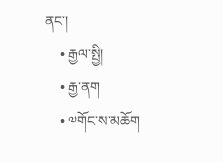ནང་།
    • རྒྱལ་སྤྱི།
    • རྒྱ་ནག
    • ༧གོང་ས་མཆོག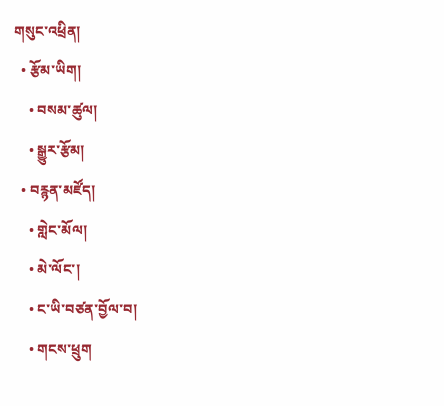གསུང་འཕྲིན།
  • རྩོམ་ཡིག།
    • བསམ་ཚུལ།
    • སྒྱུར་རྩོམ།
  • བརྙན་མཛོད།
    • གླེང་མོལ།
    • མེ་ལོང་།
    • ང་ཡི་བཙན་བྱོལ་བ།
    • གངས་ཕྲུག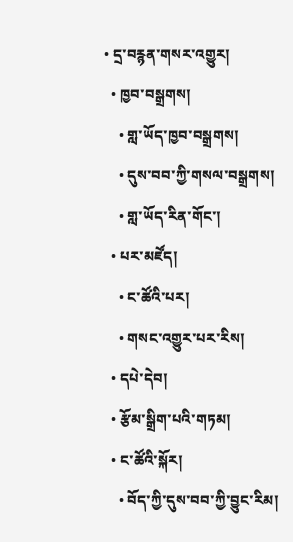• དྲ་བརྙན་གསར་འགྱུར།
  • ཁྱབ་བསྒྲགས།
    • གླ་ཡོད་ཁྱབ་བསྒྲགས།
    • དུས་བབ་ཀྱི་གསལ་བསྒྲགས།
    • གླ་ཡོད་རིན་གོང་།
  • པར་མཛོད།
    • ང་ཚོའི་པར།
    • གསང་འགྱུར་པར་རིས།
  • དཔེ་དེབ།
  • རྩོམ་སྒྲིག་པའི་གཏམ།
  • ང་ཚོའི་སྐོར།
    • བོད་ཀྱི་དུས་བབ་ཀྱི་བྱུང་རིམ།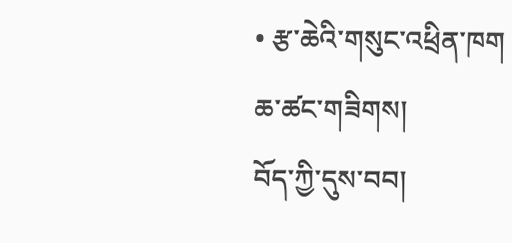• རྩ་ཆེའི་གསུང་འཕྲིན་ཁག
ཆ་ཚང་གཟིགས།
བོད་ཀྱི་དུས་བབ།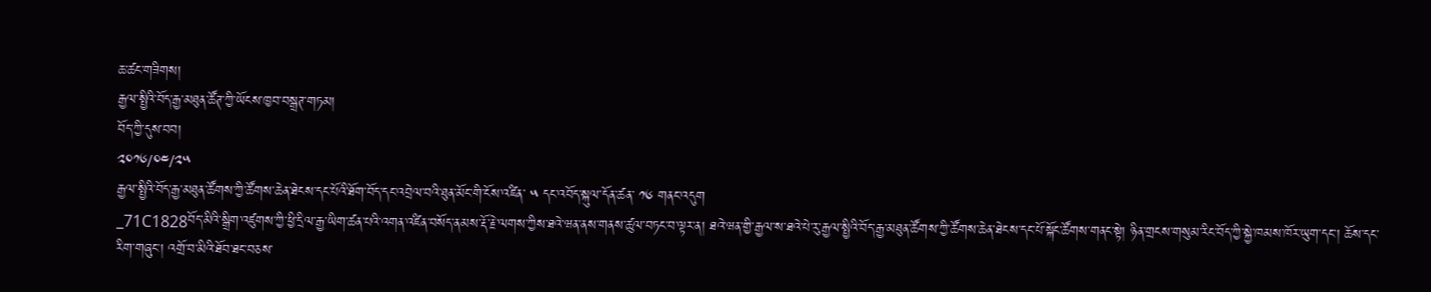ཆ་ཚང་གཟིགས།
རྒྱལ་སྤྱིའི་བོད་རྒྱ་མཐུན་ཚོཊ་ཀྱི་ཡོངས་ཁྱབ་བསྒྲཊ་གཏམ།
བོད་ཀྱི་དུས་བབ།
༢༠༡༦/༠༤/༢༥
རྒྱལ་སྤྱིའི་བོད་རྒྱ་མཐུན་ཚོགས་ཀྱི་ཚོགས་ཆེན་ཐེངས་དང་པོའི་ཐོག་བོད་དང་འབྲེལ་བའི་ཐུན་མོང་གི་ངོས་འཛིན་ ༥ དང་འབོད་སྐུལ་དོན་ཚན་ ༡༦ གནང་འདུག
_71C1828བོད་མིའི་སྒྲིག་འཛུགས་ཀྱི་ཕྱི་དྲིལ་རྒྱ་ཡིག་ཚན་པའི་འགན་འཛིན་བསོད་ནམས་རྡོ་རྗེ་ལགས་ཀྱིས་ཐའེ་ཝན་ནས་གནས་ཚུལ་བཏང་བ་ལྟར་ན། ཐའེ་ཝན་གྱི་རྒྱལ་ས་ཐའེ་པེ་རུ་རྒྱལ་སྤྱིའི་བོད་རྒྱ་མཐུན་ཚོགས་ཀྱི་ཚོགས་ཆེན་ཐེངས་དང་པོ་སྐོང་ཚོགས་གནང་སྟེ། ཉིན་གྲངས་གསུམ་རིང་བོད་ཀྱི་སྐྱེ་ཁམས་ཁོར་ཡུག་དང་། ཆོས་དང་རིག་གཞུང་། འགྲོ་བ་མིའི་ཐོབ་ཐང་བཅས་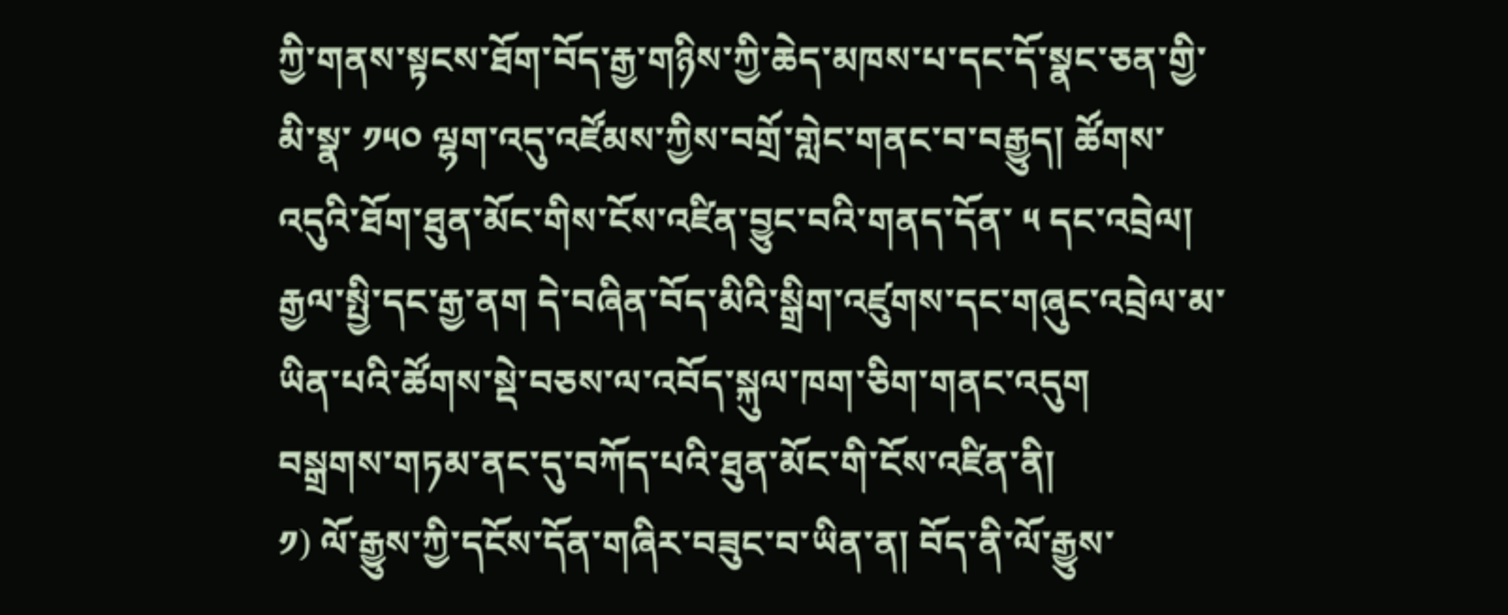ཀྱི་གནས་སྟངས་ཐོག་བོད་རྒྱ་གཉིས་ཀྱི་ཆེད་མཁས་པ་དང་དོ་སྣང་ཅན་གྱི་མི་སྣ་ ༡༥༠ ལྷག་འདུ་འཛོམས་ཀྱིས་བགྲོ་གླེང་གནང་བ་བརྒྱུད། ཚོགས་འདུའི་ཐོག་ཐུན་མོང་གིས་ངོས་འཛིན་བྱུང་བའི་གནད་དོན་ ༥ དང་འབྲེལ། རྒྱལ་སྤྱི་དང་རྒྱ་ནག དེ་བཞིན་བོད་མིའི་སྒྲིག་འཛུགས་དང་གཞུང་འབྲེལ་མ་ཡིན་པའི་ཚོགས་སྡེ་བཅས་ལ་འབོད་སྐུལ་ཁག་ཅིག་གནང་འདུག
བསྒྲགས་གཏམ་ནང་དུ་བཀོད་པའི་ཐུན་མོང་གི་ངོས་འཛིན་ནི།
༡) ལོ་རྒྱུས་ཀྱི་དངོས་དོན་གཞིར་བཟུང་བ་ཡིན་ན། བོད་ནི་ལོ་རྒྱུས་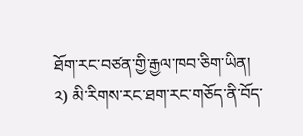ཐོག་རང་བཙན་གྱི་རྒྱལ་ཁབ་ཅིག་ཡིན།
༢) མི་རིགས་རང་ཐག་རང་གཅོད་ནི་བོད་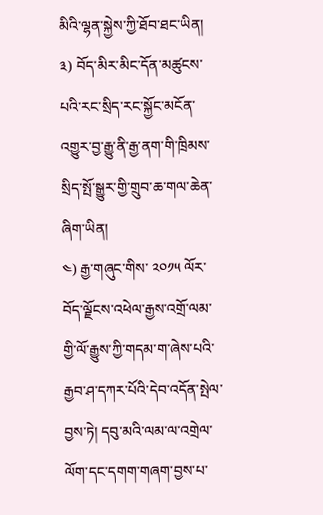མིའི་ལྷན་སྐྱེས་ཀྱི་ཐོབ་ཐང་ཡིན།
༣) བོད་མིར་མིང་དོན་མཚུངས་པའི་རང་སྲིད་རང་སྐྱོང་མངོན་འགྱུར་བྱ་རྒྱུ་ནི་རྒྱ་ནག་གི་ཁྲིམས་སྲིད་སྤོ་སྒྱུར་གྱི་གྲུབ་ཆ་གལ་ཆེན་ཞིག་ཡིན།
༤) རྒྱ་གཞུང་གིས་ ༢༠༡༥ ལོར་བོད་ལྗོངས་འཕེལ་རྒྱས་འགྲོ་ལམ་གྱི་ལོ་རྒྱུས་ཀྱི་གདམ་ག་ཞེས་པའི་རྒྱབ་ཤ་དཀར་པོའི་དེབ་འདོན་སྤེལ་བྱས་ཏེ། དབུ་མའི་ལམ་ལ་འགྲེལ་ལོག་དང་དགག་གཞག་བྱས་པ་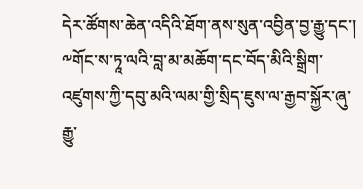དེར་ཚོགས་ཆེན་འདིའི་ཐོག་ནས་སུན་འབྱིན་བྱ་རྒྱུ་དང་། ༸གོང་ས་ཏཱ་ལའི་བླ་མ་མཆོག་དང་བོད་མིའི་སྒྲིག་འཛུགས་ཀྱི་དབུ་མའི་ལམ་གྱི་སྲིད་ཇུས་ལ་རྒྱབ་སྐྱོར་ཞུ་རྒྱུ་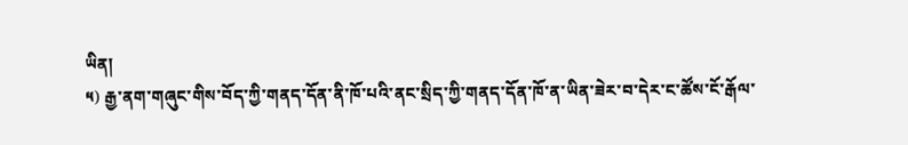ཡིན།
༥) རྒྱ་ནག་གཞུང་གིས་བོད་ཀྱི་གནད་དོན་ནི་ཁོ་པའི་ནང་སྲིད་ཀྱི་གནད་དོན་ཁོ་ན་ཡིན་ཟེར་བ་དེར་ང་ཚོས་ངོ་རྒོལ་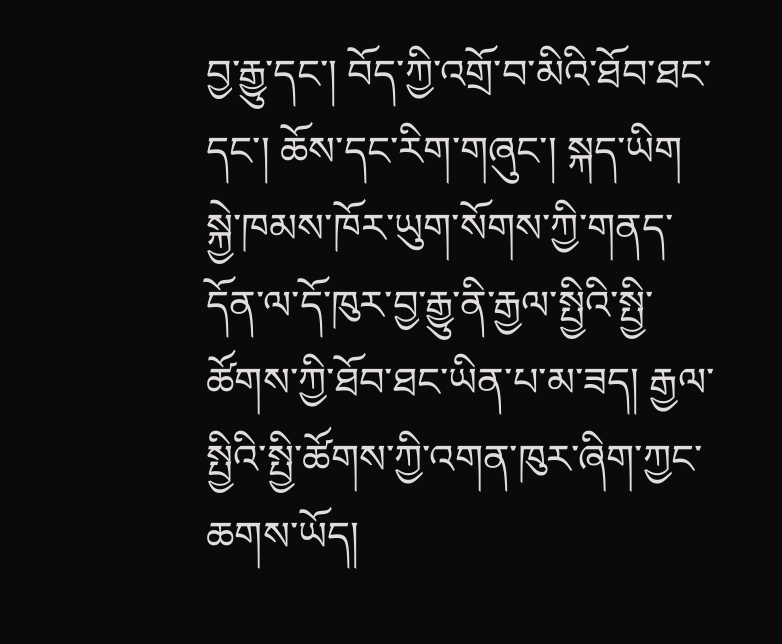བྱ་རྒྱུ་དང་། བོད་ཀྱི་འགྲོ་བ་མིའི་ཐོབ་ཐང་དང་། ཆོས་དང་རིག་གཞུང་། སྐད་ཡིག སྐྱེ་ཁམས་ཁོར་ཡུག་སོགས་ཀྱི་གནད་དོན་ལ་དོ་ཁུར་བྱ་རྒྱུ་ནི་རྒྱལ་སྤྱིའི་སྤྱི་ཚོགས་ཀྱི་ཐོབ་ཐང་ཡིན་པ་མ་ཟད། རྒྱལ་སྤྱིའི་སྤྱི་ཚོགས་ཀྱི་འགན་ཁུར་ཞིག་ཀྱང་ཆགས་ཡོད།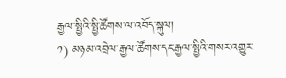རྒྱལ་སྤྱིའི་སྤྱི་ཚོགས་ལ་འབོད་སྐུལ།
༡) མཉམ་འབྲེལ་རྒྱལ་ཚོགས་དང་རྒྱལ་སྤྱིའི་གསར་འགྱུར་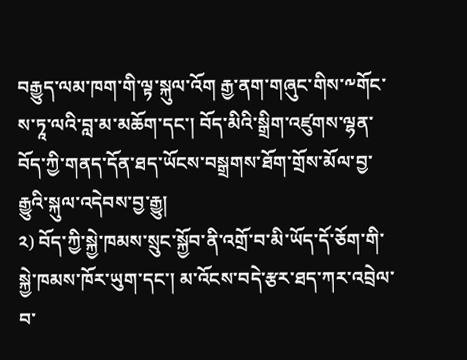བརྒྱུད་ལམ་ཁག་གི་ལྟ་སྐུལ་འོག རྒྱ་ནག་གཞུང་གིས་༸གོང་ས་ཏཱ་ལའི་བླ་མ་མཆོག་དང་། བོད་མིའི་སྒྲིག་འཛུགས་ལྷན་བོད་ཀྱི་གནད་དོན་ཐད་ཡོངས་བསྒྲགས་ཐོག་གྲོས་མོལ་བྱ་རྒྱུའི་སྐུལ་འདེབས་བྱ་རྒྱུ།
༢) བོད་ཀྱི་སྐྱེ་ཁམས་སྲུང་སྐྱོབ་ནི་འགྲོ་བ་མི་ཡོད་དོ་ཅོག་གི་སྐྱེ་ཁམས་ཁོར་ཡུག་དང་། མ་འོངས་བདེ་རྩར་ཐད་ཀར་འབྲེལ་བ་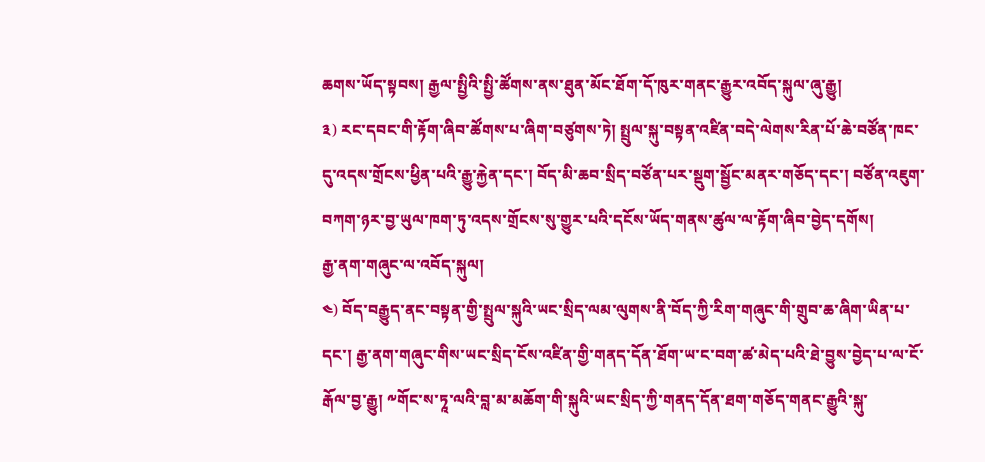ཆགས་ཡོད་སྟབས། རྒྱལ་སྤྱིའི་སྤྱི་ཚོགས་ནས་ཐུན་མོང་ཐོག་དོ་ཁུར་གནང་རྒྱུར་འབོད་སྐུལ་ཞུ་རྒྱུ།
༣) རང་དབང་གི་རྟོག་ཞིབ་ཚོགས་པ་ཞིག་བཙུགས་ཏེ། སྤྲུལ་སྐུ་བསྟན་འཛིན་བདེ་ལེགས་རིན་པོ་ཆེ་བཙོན་ཁང་དུ་འདས་གྲོངས་ཕྱིན་པའི་རྒྱུ་རྐྱེན་དང་། བོད་མི་ཆབ་སྲིད་བཙོན་པར་སྡུག་སྦྱོང་མནར་གཅོད་དང་། བཙོན་འཇུག་བཀག་ཉར་བྱ་ཡུལ་ཁག་ཏུ་འདས་གྲོངས་སུ་གྱུར་པའི་དངོས་ཡོད་གནས་ཚུལ་ལ་རྟོག་ཞིབ་བྱེད་དགོས།
རྒྱ་ནག་གཞུང་ལ་འབོད་སྐུལ།
༤) བོད་བརྒྱུད་ནང་བསྟན་གྱི་སྤྲུལ་སྐུའི་ཡང་སྲིད་ལམ་ལུགས་ནི་བོད་ཀྱི་རིག་གཞུང་གི་གྲུབ་ཆ་ཞིག་ཡིན་པ་དང་། རྒྱ་ནག་གཞུང་གིས་ཡང་སྲིད་ངོས་འཛིན་གྱི་གནད་དོན་ཐོག་ཡ་ང་བག་ཚ་མེད་པའི་ཐེ་བྱུས་བྱེད་པ་ལ་ངོ་རྒོལ་བྱ་རྒྱུ། ༸གོང་ས་ཏཱ་ལའི་བླ་མ་མཆོག་གི་སྐུའི་ཡང་སྲིད་ཀྱི་གནད་དོན་ཐག་གཅོད་གནང་རྒྱུའི་སྐུ་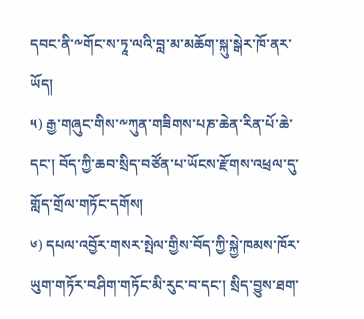དབང་ནི་༸གོང་ས་ཏཱ་ལའི་བླ་མ་མཆོག་སྐུ་སྒེར་ཁོ་ནར་ཡོད།
༥) རྒྱ་གཞུང་གིས་༸ཀུན་གཟིགས་པཎ་ཆེན་རིན་པོ་ཆེ་དང་། བོད་ཀྱི་ཆབ་སྲིད་བཙོན་པ་ཡོངས་རྫོགས་འཕྲལ་དུ་གློད་གྲོལ་གཏོང་དགོས།
༦) དཔལ་འབྱོར་གསར་སྤེལ་གྱིས་བོད་ཀྱི་སྐྱེ་ཁམས་ཁོར་ཡུག་གཏོར་བཤིག་གཏོང་མི་རུང་བ་དང་། སྲིད་བྱུས་ཐག་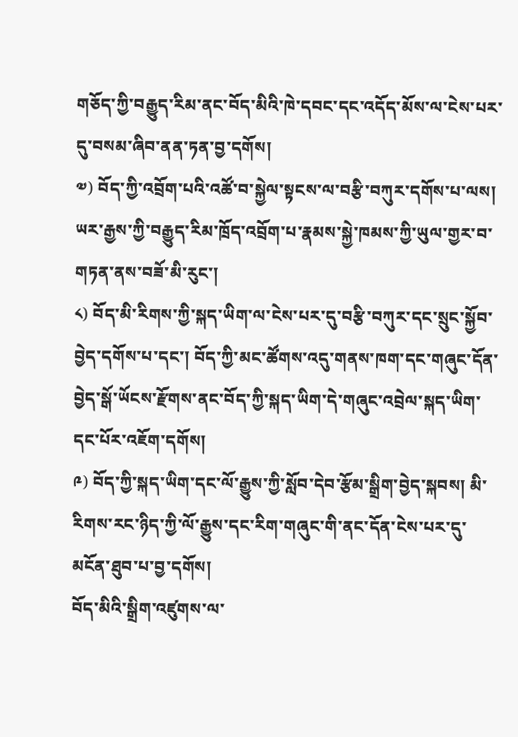གཅོད་ཀྱི་བརྒྱུད་རིམ་ནང་བོད་མིའི་ཁེ་དབང་དང་འདོད་མོས་ལ་ངེས་པར་དུ་བསམ་ཞིབ་ནན་ཏན་བྱ་དགོས།
༧) བོད་ཀྱི་འབྲོག་པའི་འཚོ་བ་སྐྱེལ་སྟངས་ལ་བརྩི་བཀུར་དགོས་པ་ལས། ཡར་རྒྱས་ཀྱི་བརྒྱུད་རིམ་ཁྲོད་འབྲོག་པ་རྣམས་སྐྱེ་ཁམས་ཀྱི་ཡུལ་གྱར་བ་གཏན་ནས་བཟོ་མི་རུང་།
༨) བོད་མི་རིགས་ཀྱི་སྐད་ཡིག་ལ་ངེས་པར་དུ་བརྩི་བཀུར་དང་སྲུང་སྐྱོབ་བྱེད་དགོས་པ་དང་། བོད་ཀྱི་མང་ཚོགས་འདུ་གནས་ཁག་དང་གཞུང་དོན་བྱེད་སྒོ་ཡོངས་རྫོགས་ནང་བོད་ཀྱི་སྐད་ཡིག་དེ་གཞུང་འབྲེལ་སྐད་ཡིག་དང་པོར་འཇོག་དགོས།
༩) བོད་ཀྱི་སྐད་ཡིག་དང་ལོ་རྒྱུས་ཀྱི་སློབ་དེབ་རྩོམ་སྒྲིག་བྱེད་སྐབས། མི་རིགས་རང་ཉིད་ཀྱི་ལོ་རྒྱུས་དང་རིག་གཞུང་གི་ནང་དོན་ངེས་པར་དུ་མངོན་ཐུབ་པ་བྱ་དགོས།
བོད་མིའི་སྒྲིག་འཛུགས་ལ་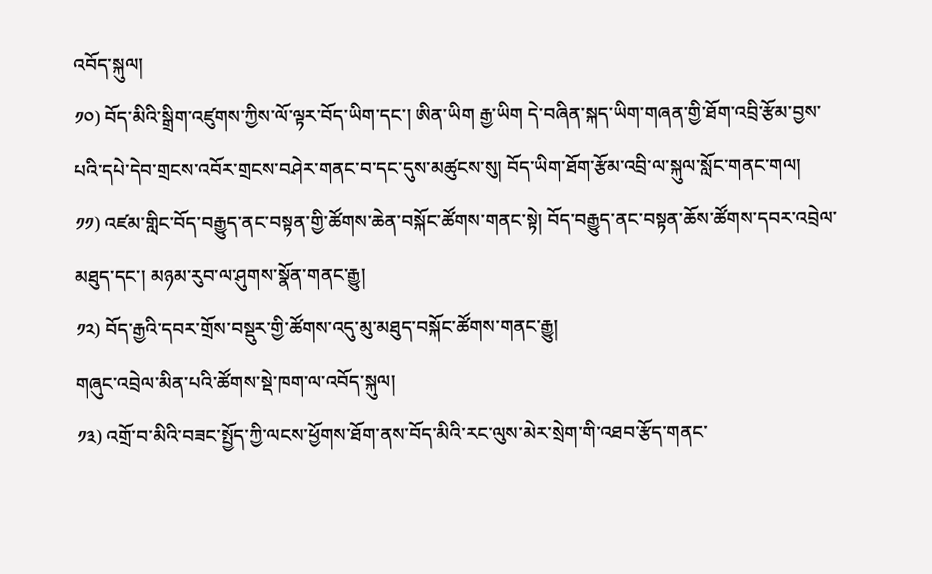འབོད་སྐུལ།
༡༠) བོད་མིའི་སྒྲིག་འཛུགས་ཀྱིས་ལོ་ལྟར་བོད་ཡིག་དང་། ཨིན་ཡིག རྒྱ་ཡིག དེ་བཞིན་སྐད་ཡིག་གཞན་གྱི་ཐོག་འབྲི་རྩོམ་བྱས་པའི་དཔེ་དེབ་གྲངས་འབོར་གྲངས་བཤེར་གནང་བ་དང་དུས་མཚུངས་སུ། བོད་ཡིག་ཐོག་རྩོམ་འབྲི་ལ་སྐུལ་སློང་གནང་གལ།
༡༡) འཛམ་གླིང་བོད་བརྒྱུད་ནང་བསྟན་གྱི་ཚོགས་ཆེན་བསྐོང་ཚོགས་གནང་སྟེ། བོད་བརྒྱུད་ནང་བསྟན་ཆོས་ཚོགས་དབར་འབྲེལ་མཐུད་དང་། མཉམ་རུབ་ལ་ཤུགས་སྣོན་གནང་རྒྱུ།
༡༢) བོད་རྒྱའི་དབར་གྲོས་བསྡུར་གྱི་ཚོགས་འདུ་མུ་མཐུད་བསྐོང་ཚོགས་གནང་རྒྱུ།
གཞུང་འབྲེལ་མིན་པའི་ཚོགས་སྡེ་ཁག་ལ་འབོད་སྐུལ།
༡༣) འགྲོ་བ་མིའི་བཟང་སྤྱོད་ཀྱི་ལངས་ཕྱོགས་ཐོག་ནས་བོད་མིའི་རང་ལུས་མེར་སྲེག་གི་འཐབ་རྩོད་གནང་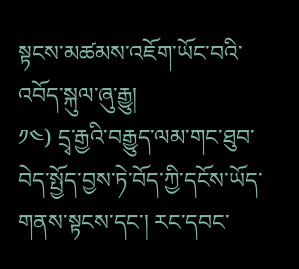སྟངས་མཚམས་འཇོག་ཡོང་བའི་འབོད་སྐུལ་ཞུ་རྒྱུ།
༡༤) དྲྭ་རྒྱའི་བརྒྱུད་ལམ་གང་ཐུབ་བེད་སྤྱོད་བྱས་ཏེ་བོད་ཀྱི་དངོས་ཡོད་གནས་སྟངས་དང་། རང་དབང་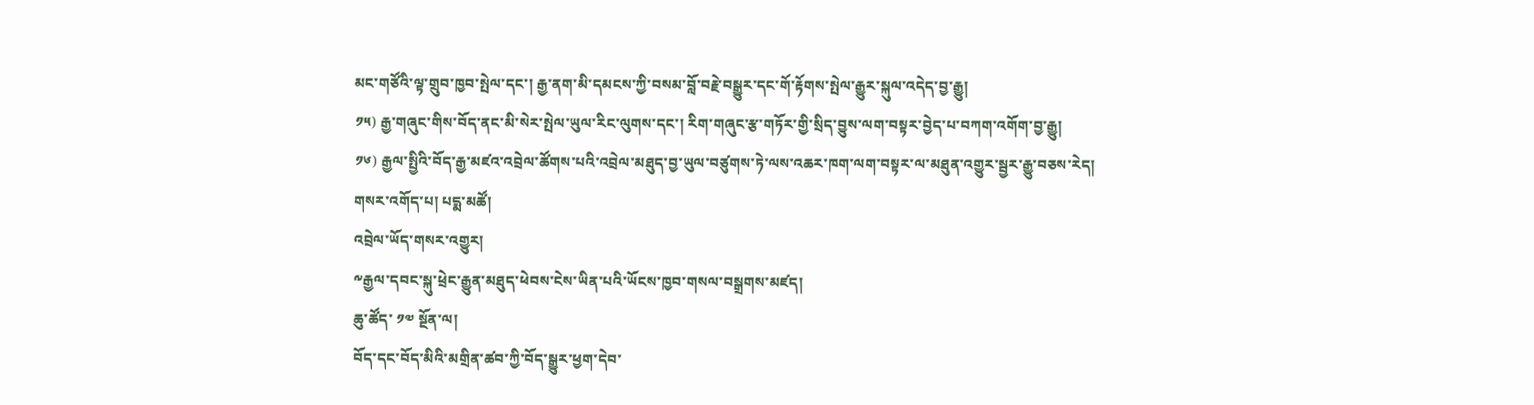མང་གཙོའི་ལྟ་གྲུབ་ཁྱབ་སྤེལ་དང་། རྒྱ་ནག་མི་དམངས་ཀྱི་བསམ་བློ་བརྗེ་བསྒྱུར་དང་གོ་རྟོགས་སྤེལ་རྒྱུར་སྐུལ་འདེད་བྱ་རྒྱུ།
༡༥) རྒྱ་གཞུང་གིས་བོད་ནང་མི་སེར་སྤེལ་ཡུལ་རིང་ལུགས་དང་། རིག་གཞུང་རྩ་གཏོར་གྱི་སྲིད་བྱུས་ལག་བསྟར་བྱེད་པ་བཀག་འགོག་བྱ་རྒྱུ།
༡༦) རྒྱལ་སྤྱིའི་བོད་རྒྱ་མཛའ་འབྲེལ་ཚོགས་པའི་འབྲེལ་མཐུད་བྱ་ཡུལ་བཙུགས་ཏེ་ལས་འཆར་ཁག་ལག་བསྟར་ལ་མཐུན་འགྱུར་སྦྱར་རྒྱུ་བཅས་རེད།
གསར་འགོད་པ། པདྨ་མཚོ།
འབྲེལ་ཡོད་གསར་འགྱུར།
༸རྒྱལ་དབང་སྐུ་ཕྲེང་རྒྱུན་མཐུད་ཕེབས་ངེས་ཡིན་པའི་ཡོངས་ཁྱབ་གསལ་བསྒྲགས་མཛད།
ཆུ་ཚོད་ ༡༧ སྔོན་ལ།
བོད་དང་བོད་མིའི་མགྲིན་ཚབ་ཀྱི་བོད་སྒྱུར་ཕྱག་དེབ་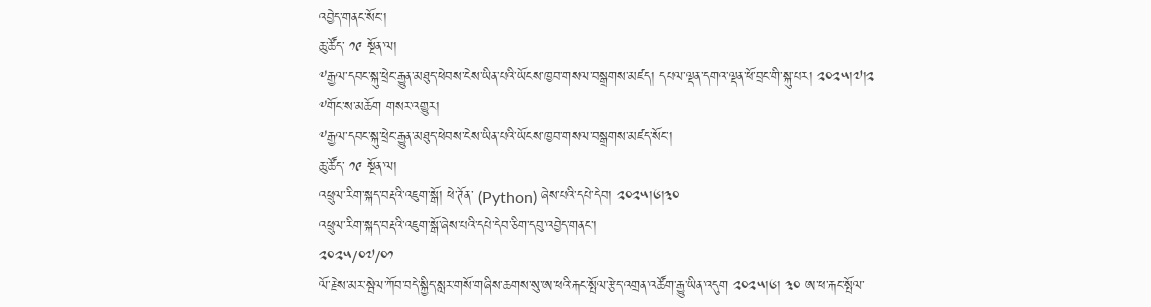འབྱེད་གནང་སོང་།
ཆུ་ཚོད་ ༡༩ སྔོན་ལ།
༸རྒྱལ་དབང་སྐུ་ཕྲེང་རྒྱུན་མཐུད་ཕེབས་ངེས་ཡིན་པའི་ཡོངས་ཁྱབ་གསལ་བསྒྲགས་མཛད། དཔལ་ལྡན་དགའ་ལྡན་ཕོ་བྲང་གི་སྐུ་པར། ༢༠༢༥།༧།༢
༸གོང་ས་མཆོག གསར་འགྱུར།
༸རྒྱལ་དབང་སྐུ་ཕྲེང་རྒྱུན་མཐུད་ཕེབས་ངེས་ཡིན་པའི་ཡོངས་ཁྱབ་གསལ་བསྒྲགས་མཛད་སོང་།
ཆུ་ཚོད་ ༡༩ སྔོན་ལ།
འཕྲུལ་རིག་སྐད་བརྡའི་འཇུག་སྒོ། ཕེ་ཊོན་ (Python) ཞེས་པའི་དཔེ་དེབ། ༢༠༢༥།༦།༣༠
འཕྲུལ་རིག་སྐད་བརྡའི་འཇུག་སྒོ་ཞེས་པའི་དཔེ་དེབ་ཅིག་དབུ་འབྱེད་གནང་།
༢༠༢༥/༠༧/༠༡
ལོ་རྗེས་མར་སྦེལ་ཀོབ་བདེ་སྐྱིད་སླར་གསོ་གཞིས་ཆགས་སུ་ཨ་ཕའི་རྐང་སྤོལ་རྩེད་འགྲན་འཚོག་རྒྱུ་ཡིན་འདུག ༢༠༢༥།༦། ༣༠ ཨ་ཕ་རྐང་སྤོལ་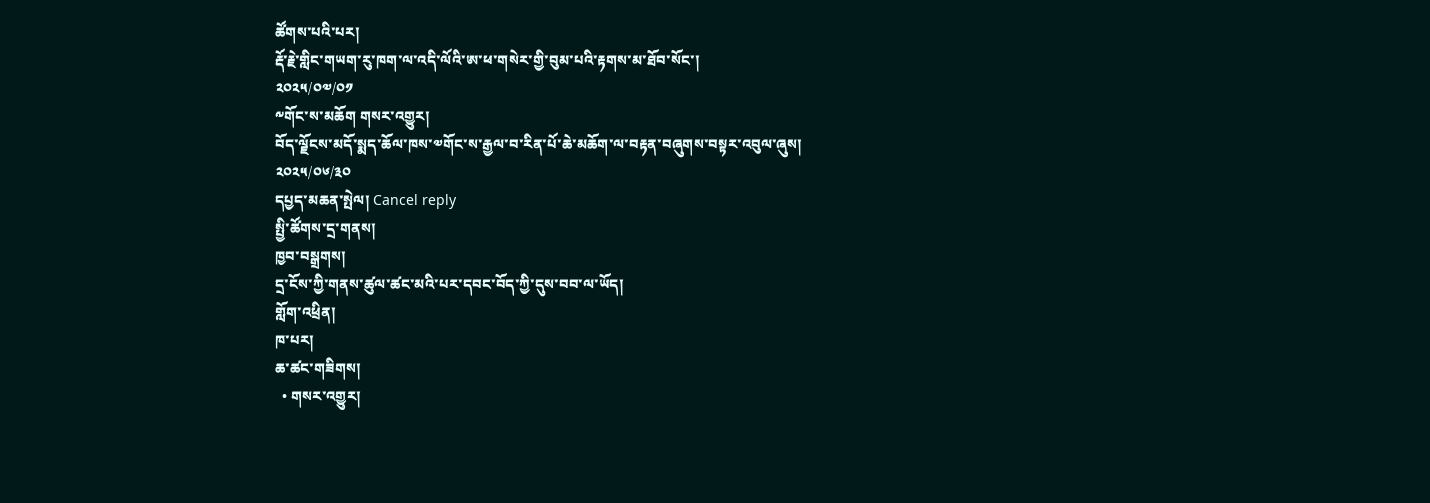ཚོགས་པའི་པར།
རྡོ་རྗེ་གླིང་གཡག་རུ་ཁག་ལ་འདི་ལོའི་ཨ་ཕ་གསེར་གྱི་བུམ་པའི་རྟགས་མ་ཐོབ་སོང་།
༢༠༢༥/༠༧/༠༡
༸གོང་ས་མཆོག གསར་འགྱུར།
བོད་ལྗོངས་མདོ་སྨད་ཆོལ་ཁས་༧གོང་ས་རྒྱལ་བ་རིན་པོ་ཆེ་མཆོག་ལ་བརྟན་བཞུགས་བསྟར་འབུལ་ཞུས།
༢༠༢༥/༠༦/༣༠
དཔྱད་མཆན་སྤེལ། Cancel reply
སྤྱི་ཚོགས་དྲ་གནས།
ཁྱབ་བསྒྲགས།
དྲ་ངོས་ཀྱི་གནས་ཚུལ་ཚང་མའི་པར་དབང་བོད་ཀྱི་དུས་བབ་ལ་ཡོད།
གློག་འཕྲིན།
ཁ་པར།
ཆ་ཚང་གཟིགས།
  • གསར་འགྱུར།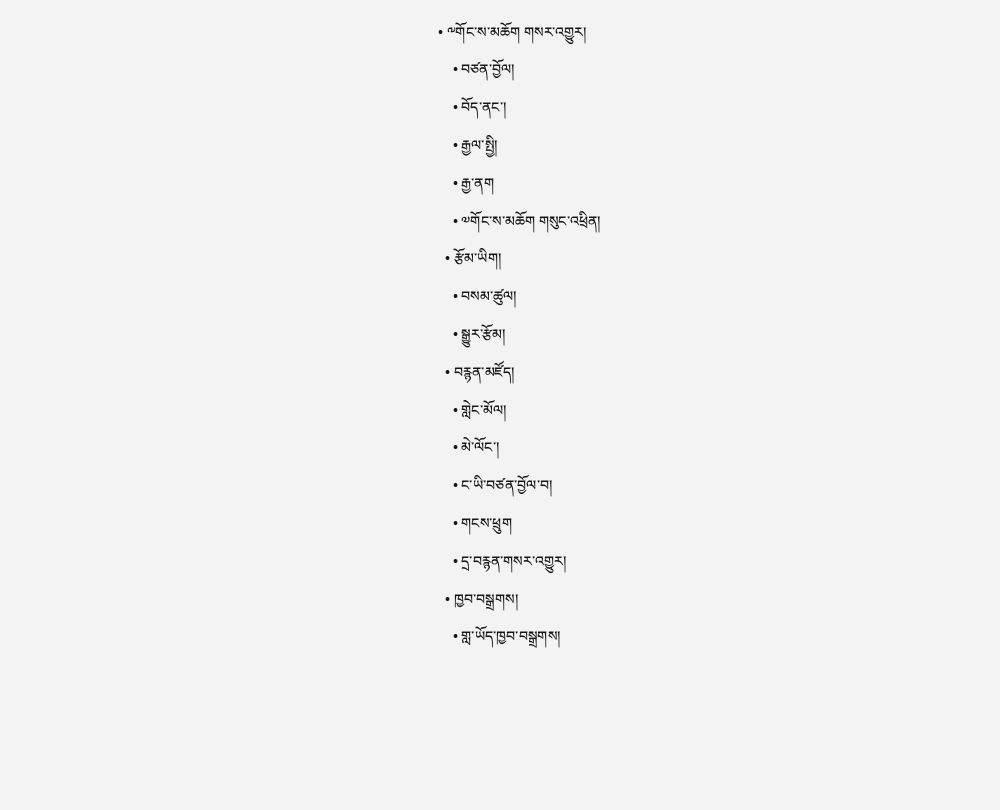• ༸གོང་ས་མཆོག གསར་འགྱུར།
    • བཙན་བྱོལ།
    • བོད་ནང་།
    • རྒྱལ་སྤྱི།
    • རྒྱ་ནག
    • ༧གོང་ས་མཆོག གསུང་འཕྲིན།
  • རྩོམ་ཡིག།
    • བསམ་ཚུལ།
    • སྒྱུར་རྩོམ།
  • བརྙན་མཛོད།
    • གླེང་མོལ།
    • མེ་ལོང་།
    • ང་ཡི་བཙན་བྱོལ་བ།
    • གངས་ཕྲུག
    • དྲ་བརྙན་གསར་འགྱུར།
  • ཁྱབ་བསྒྲགས།
    • གླ་ཡོད་ཁྱབ་བསྒྲགས།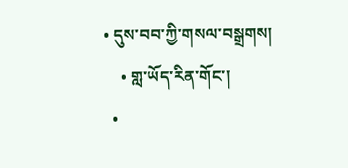• དུས་བབ་ཀྱི་གསལ་བསྒྲགས།
    • གླ་ཡོད་རིན་གོང་།
  •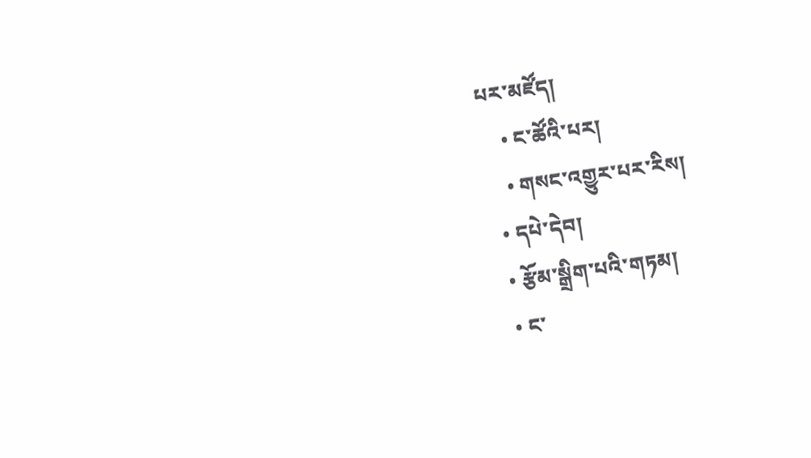པར་མཛོད།
    • ང་ཚོའི་པར།
    • གསང་འགྱུར་པར་རིས།
  • དཔེ་དེབ།
  • རྩོམ་སྒྲིག་པའི་གཏམ།
  • ང་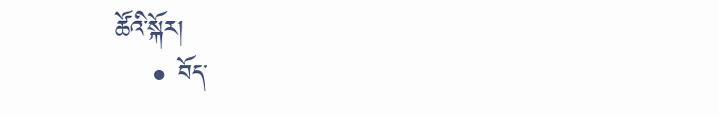ཚོའི་སྐོར།
    • བོད་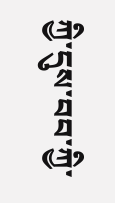ཀྱི་དུས་བབ་ཀྱི་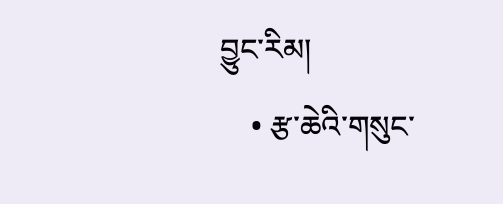བྱུང་རིམ།
    • རྩ་ཆེའི་གསུང་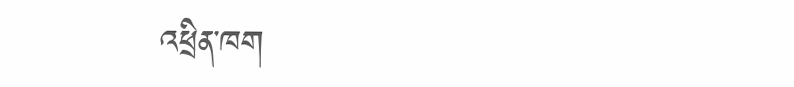འཕྲིན་ཁག